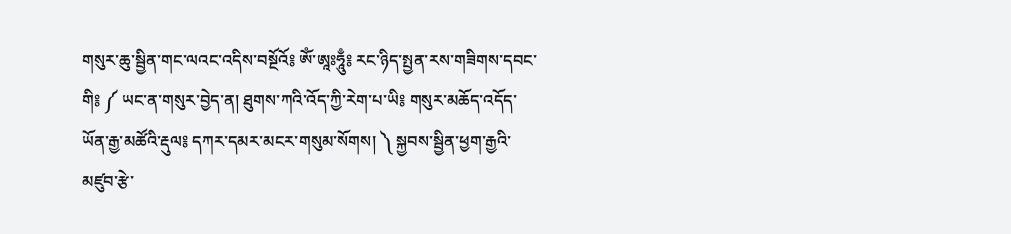གསུར་ཆུ་སྦྱིན་གང་ལའང་འདིས་བསྔོའོ༔ ཨོཾ་ཨཱཿཧཱུྃ༔ རང་ཉིད་སྤྱན་རས་གཟིགས་དབང་གི༔ ༼ ཡང་ན་གསུར་བྱེད་ན། ཐུགས་ཀའི་འོད་ཀྱི་རེག་པ་ཡི༔ གསུར་མཆོད་འདོད་ཡོན་རྒྱ་མཚོའི་རྡུལ༔ དཀར་དམར་མངར་གསུམ་སོགས། ༽ སྐྱབས་སྦྱིན་ཕྱག་རྒྱའི་མཛུབ་རྩེ་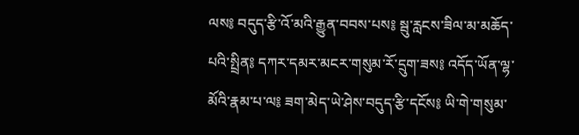ལས༔ བདུད་རྩི་འོ་མའི་རྒྱུན་བབས་པས༔ སྦུ་རླངས་ཟིལ་མ་མཆོད་པའི་སྤྲིན༔ དཀར་དམར་མངར་གསུམ་རོ་དྲུག་ཟས༔ འདོད་ཡོན་ལྷ་མོའི་རྣམ་པ་ལ༔ ཟག་མེད་ཡེ་ཤེས་བདུད་རྩི་དངོས༔ ཡི་གེ་གསུམ་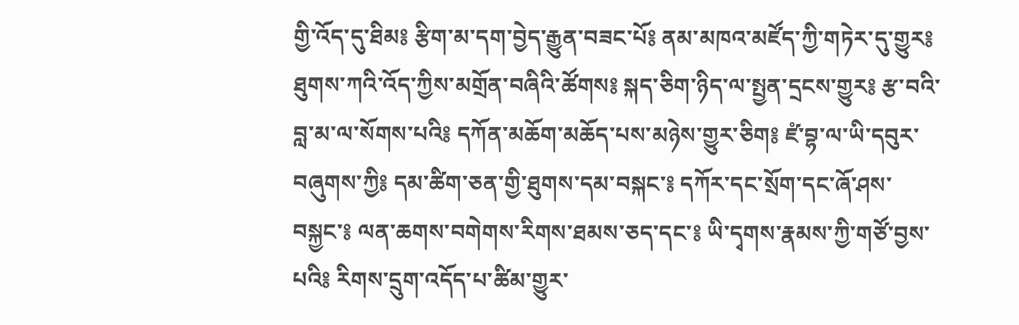གྱི་འོད་དུ་ཐིམ༔ རྩིག་མ་དག་བྱེད་རྒྱུན་བཟང་པོ༔ ནམ་མཁའ་མཛོད་ཀྱི་གཏེར་དུ་གྱུར༔ ཐུགས་ཀའི་འོད་ཀྱིས་མགྲོན་བཞིའི་ཚོགས༔ སྐད་ཅིག་ཉིད་ལ་སྤྱན་དྲངས་གྱུར༔ རྩ་བའི་བླ་མ་ལ་སོགས་པའི༔ དཀོན་མཆོག་མཆོད་པས་མཉེས་གྱུར་ཅིག༔ ཛཾ་བྷ་ལ་ཡི་དབུར་བཞུགས་ཀྱི༔ དམ་ཚིག་ཅན་གྱི་ཐུགས་དམ་བསྐང་༔ དཀོར་དང་སྲོག་དང་ཞོ་ཤས་བསྐྱང་༔ ལན་ཆགས་བགེགས་རིགས་ཐམས་ཅད་དང་༔ ཡི་དྭགས་རྣམས་ཀྱི་གཙོ་བྱས་པའི༔ རིགས་དྲུག་འདོད་པ་ཚིམ་གྱུར་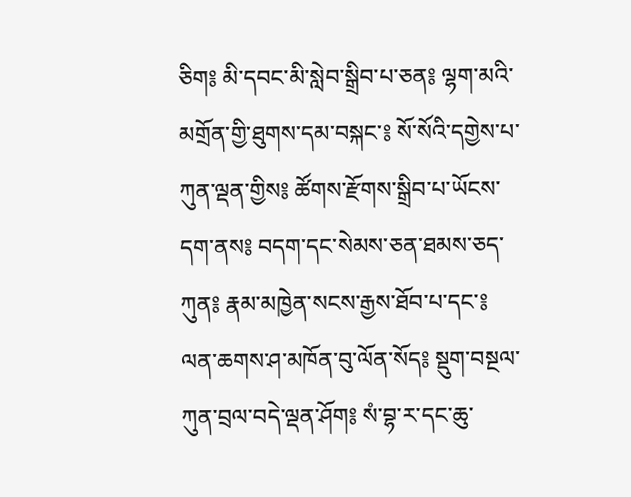ཅིག༔ མི་དབང་མི་སླེབ་སྒྲིབ་པ་ཅན༔ ལྷག་མའི་མགྲོན་གྱི་ཐུགས་དམ་བསྐང་༔ སོ་སོའི་དགྱེས་པ་ཀུན་ལྡན་གྱིས༔ ཚོགས་རྫོགས་སྒྲིབ་པ་ཡོངས་དག་ནས༔ བདག་དང་སེམས་ཅན་ཐམས་ཅད་ཀུན༔ རྣམ་མཁྱེན་སངས་རྒྱས་ཐོབ་པ་དང་༔ ལན་ཆགས་ཤ་མཁོན་བུ་ལོན་སོད༔ སྡུག་བསྔལ་ཀུན་བྲལ་བདེ་ལྡན་ཤོག༔ སཾ་བྷ་ར་དང་ཆུ་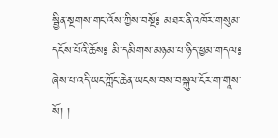སྦྱིན་སྔགས་གང་འོས་ཀྱིས་བསྔོ༔ མཐར་ནི་འཁོར་གསུམ་དངོས་པོའི་ཆོས༔ མི་དམིགས་མཉམ་པ་ཉིད་ཕྱམ་གདལ༔ ཞེས་པ་འདི་ཡང་ཀློང་ཆེན་ཡངས་བས་བསྐུལ་ངོར་ག་གཱས་སོ། །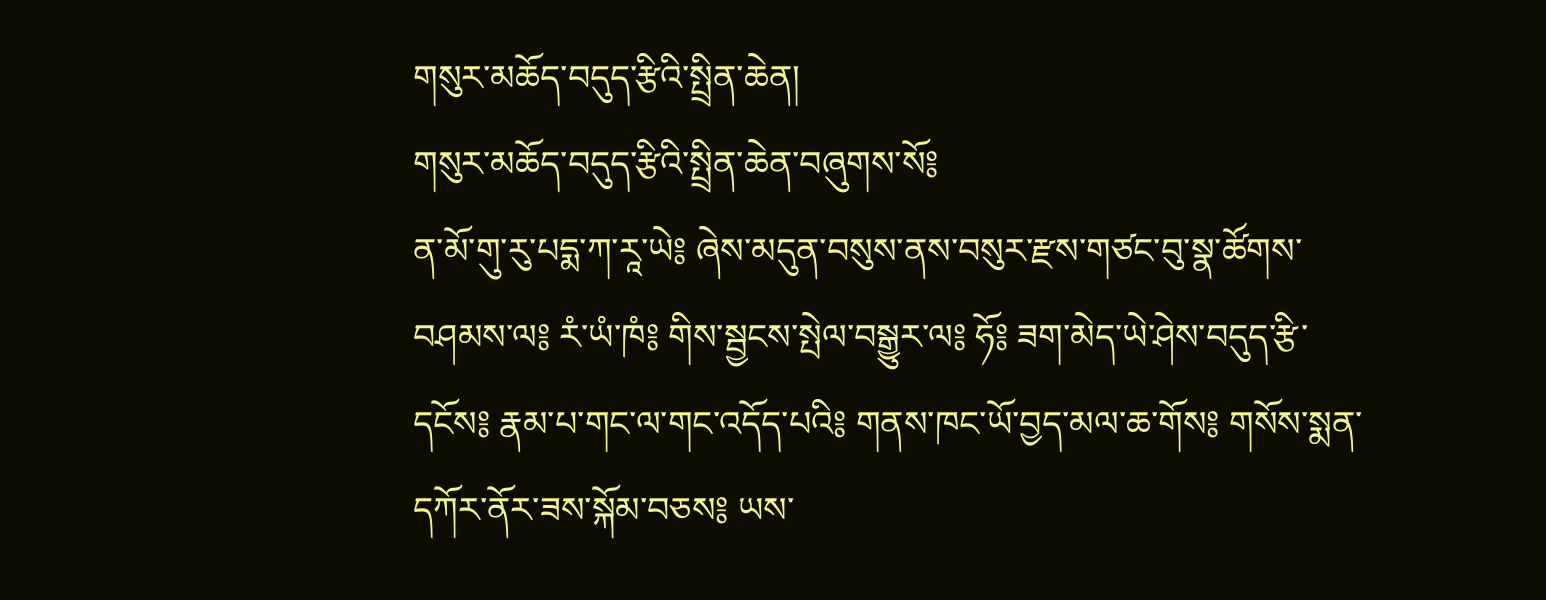གསུར་མཆོད་བདུད་རྩིའི་སྤྲིན་ཆེན།
གསུར་མཆོད་བདུད་རྩིའི་སྤྲིན་ཆེན་བཞུགས་སོ༔
ན་མོ་གུ་རུ་པདྨ་ཀ་རཱ་ཡེ༔ ཞེས་མདུན་བསུས་ནས་བསུར་རྫས་གཙང་བུ་སྣ་ཚོགས་བཤམས་ལ༔ རཾ་ཡཾ་ཁཾ༔ གིས་སྦྱངས་སྤེལ་བསྒྱུར་ལ༔ ཧོ༔ ཟག་མེད་ཡེ་ཤེས་བདུད་རྩི་དངོས༔ རྣམ་པ་གང་ལ་གང་འདོད་པའི༔ གནས་ཁང་ཡོ་བྱད་མལ་ཆ་གོས༔ གསོས་སྨན་དཀོར་ནོར་ཟས་སྐོམ་བཅས༔ ཡས་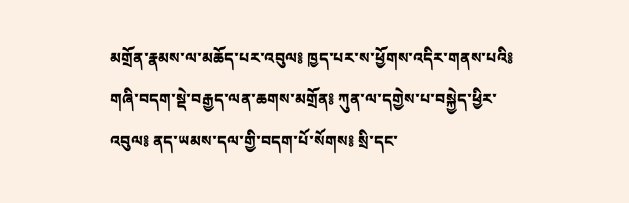མགྲོན་རྣམས་ལ་མཆོད་པར་འབུལ༔ ཁྱད་པར་ས་ཕྱོགས་འདིར་གནས་པའི༔ གཞི་བདག་སྡེ་བརྒྱད་ལན་ཆགས་མགྲོན༔ ཀུན་ལ་དགྱེས་པ་བསྐྱེད་ཕྱིར་འབུལ༔ ནད་ཡམས་དལ་གྱི་བདག་པོ་སོགས༔ སྲི་དང་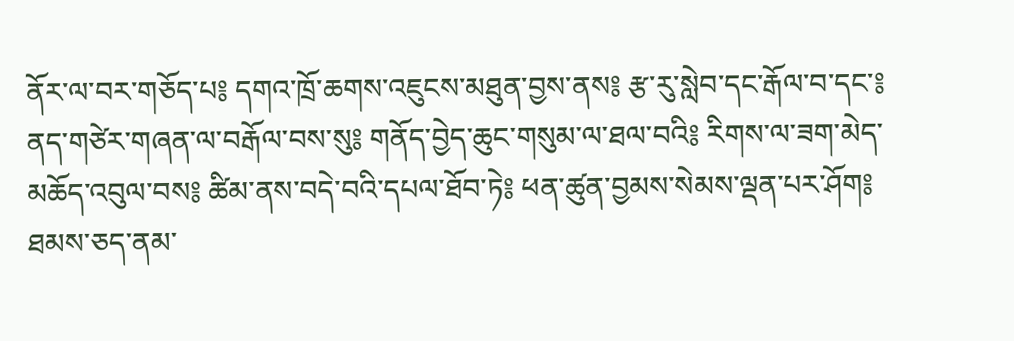ནོར་ལ་བར་གཅོད་པ༔ དགའ་ཁྲོ་ཆགས་འཇུངས་མཐུན་བྱས་ནས༔ རྩ་རུ་སླེབ་དང་རྒོལ་བ་དང་༔ ནད་གཙེར་གཞན་ལ་བརྒོལ་བས་སུ༔ གནོད་བྱེད་ཆུང་གསུམ་ལ་ཐལ་བའི༔ རིགས་ལ་ཟག་མེད་མཆོད་འབུལ་བས༔ ཚིམ་ནས་བདེ་བའི་དཔལ་ཐོབ་ཏེ༔ ཕན་ཚུན་བྱམས་སེམས་ལྡན་པར་ཤོག༔ ཐམས་ཅད་ནམ་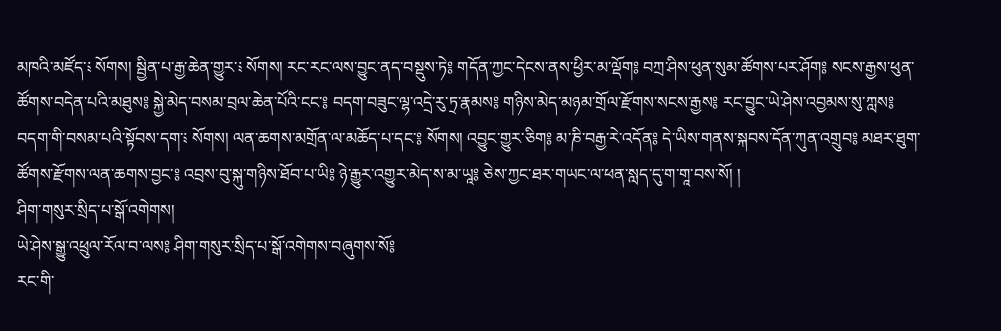མཁའི་མཛོད་༴ སོགས། སྦྱིན་པ་རྒྱ་ཆེན་གྱུར་༴ སོགས། རང་རང་ལས་བྱུང་ནད་བསྡུས་ཏེ༔ གདོན་ཀྱང་དེངས་ནས་ཕྱིར་མ་ལྡོག༔ བཀྲ་ཤིས་ཕུན་སུམ་ཚོགས་པར་ཤོག༔ སངས་རྒྱས་ཕུན་ཚོགས་བདེན་པའི་མཐུས༔ སྐྱེ་མེད་བསམ་བྲལ་ཆེན་པོའི་ངང་༔ བདག་བཟུང་ལྷ་འདྲེ་རུ་ཏྲ་རྣམས༔ གཉིས་མེད་མཉམ་གྲོལ་རྫོགས་སངས་རྒྱས༔ རང་བྱུང་ཡེ་ཤེས་འབྱམས་སུ་ཀླས༔ བདག་གི་བསམ་པའི་སྟོབས་དག་༴ སོགས། ལན་ཆགས་མགྲོན་ལ་མཆོད་པ་དང་༔ སོགས། འབྱུང་གྱུར་ཅིག༔ མ་ཎི་བརྒྱ་རེ་འདོན༔ དེ་ཡིས་གནས་སྐབས་དོན་ཀུན་འགྲུབ༔ མཐར་ཐུག་ཚོགས་རྫོགས་ལན་ཆགས་བྱང་༔ འབྲས་བུ་སྐུ་གཉིས་ཐོབ་པ་ཡི༔ ཉེ་རྒྱུར་འགྱུར་མེད་ས་མ་ཡཱ༔ ཅེས་ཀྱང་ཐར་གཡང་ལ་ཕན་སླད་དུ་ག་གཱ་བས་སོ། །
ཤིག་གསུར་སྲིད་པ་སྒོ་འགེགས།
ཡེ་ཤེས་སྒྱུ་འཕྲུལ་རོལ་བ་ལས༔ ཤིག་གསུར་སྲིད་པ་སྒོ་འགེགས་བཞུགས་སོ༔
རང་གི་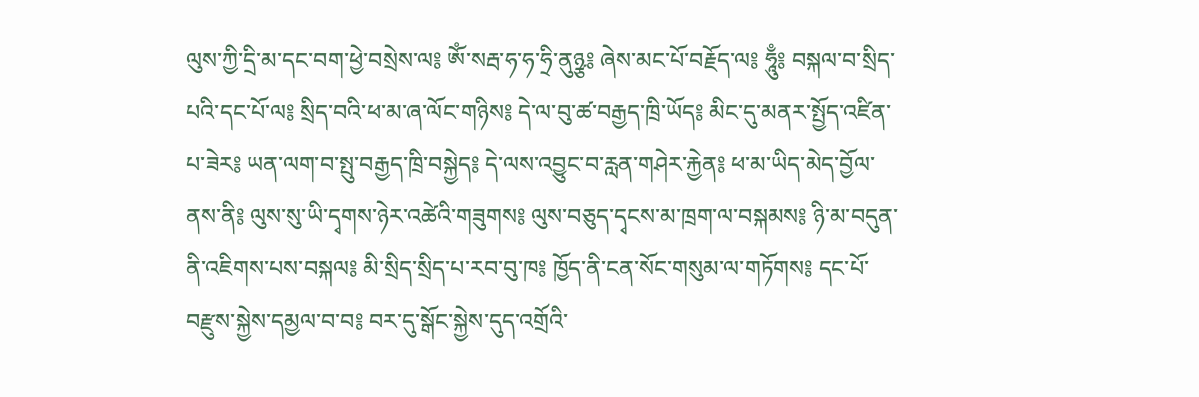ལུས་ཀྱི་དྲི་མ་དང་བག་ཕྱེ་བསྲེས་ལ༔ ཨོཾ་སརྦ་ཧ་ཧ་ཧྲི་ནུཉྩ༔ ཞེས་མང་པོ་བརྗོད་ལ༔ ཧཱུྃ༔ བསྐལ་བ་སྲིད་པའི་དང་པོ་ལ༔ སྲིད་བའི་ཕ་མ་ཞ་ལོང་གཉིས༔ དེ་ལ་བུ་ཚ་བརྒྱད་ཁྲི་ཡོད༔ མིང་དུ་མནར་སྤྱོད་འཛིན་པ་ཟེར༔ ཡན་ལག་བ་སྤུ་བརྒྱད་ཁྲི་བསྐྱེད༔ དེ་ལས་འབྱུང་བ་རླན་གཤེར་རྐྱེན༔ ཕ་མ་ཡིད་མེད་བྱོལ་ནས་ནི༔ ལུས་སུ་ཡི་དྭགས་ཉེར་འཚེའི་གཟུགས༔ ལུས་བཅུད་དྭངས་མ་ཁྲག་ལ་བསྐམས༔ ཉི་མ་བདུན་ནི་འཇིགས་པས་བསྐལ༔ མི་སྲིད་སྲིད་པ་རབ་བུ་ཁ༔ ཁྱོད་ནི་ངན་སོང་གསུམ་ལ་གཏོགས༔ དང་པོ་བརྫུས་སྐྱེས་དམྱལ་བ་བ༔ བར་དུ་སྒོང་སྐྱེས་དུད་འགྲོའི་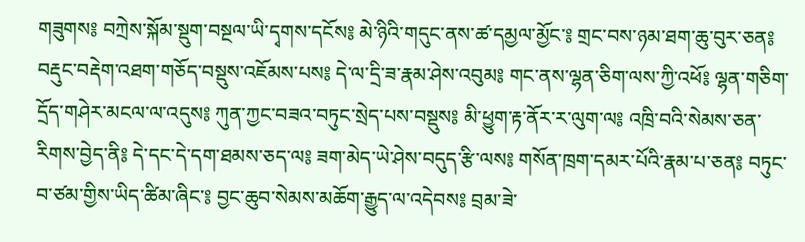གཟུགས༔ བཀྲེས་སྐོམ་སྡུག་བསྔལ་ཡི་དྭགས་དངོས༔ མེ་ཉིའི་གདུང་ནས་ཚ་དམྱལ་མྱོང་༔ གྲང་བས་ཉམ་ཐག་ཆུ་བུར་ཅན༔ བརྡུང་བརྡེག་འཐག་གཅོད་བསྡུས་འཇོམས་པས༔ དེ་ལ་དྲི་ཟ་རྣམ་ཤེས་འབུམ༔ གང་ནས་ལྷན་ཅིག་ལས་ཀྱི་འཕོ༔ ལྷན་གཅིག་དྲོད་གཤེར་མངལ་ལ་འདུས༔ ཀུན་ཀྱང་བཟའ་བཏུང་སྲེད་པས་བསྡུས༔ མི་ཕྱུག་རྟ་ནོར་ར་ལུག་ལ༔ འཁྲི་བའི་སེམས་ཅན་རིགས་བྱེད་ནི༔ དེ་དང་དེ་དག་ཐམས་ཅད་ལ༔ ཟག་མེད་ཡེ་ཤེས་བདུད་རྩི་ལས༔ གསོན་ཁྲག་དམར་པོའི་རྣམ་པ་ཅན༔ བཏུང་བ་ཙམ་གྱིས་ཡིད་ཚིམ་ཞིང་༔ བྱང་ཆུབ་སེམས་མཆོག་རྒྱུད་ལ་འདེབས༔ བྲམ་ཟེ་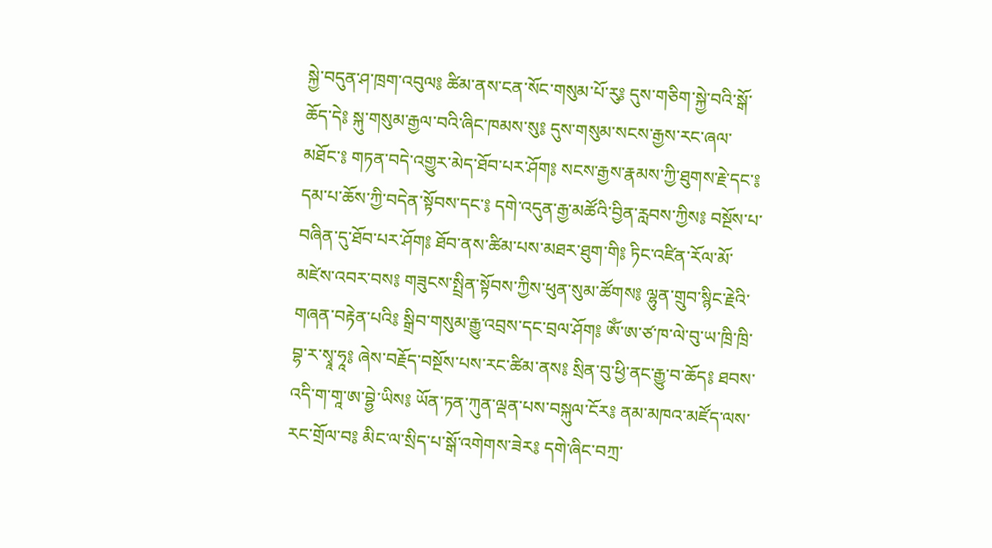སྐྱེ་བདུན་ཤ་ཁྲག་འབུལ༔ ཚིམ་ནས་ངན་སོང་གསུམ་པོ་རུ༔ དུས་གཅིག་སྐྱེ་བའི་སྒོ་ཆོད་དེ༔ སྐུ་གསུམ་རྒྱལ་བའི་ཞིང་ཁམས་སུ༔ དུས་གསུམ་སངས་རྒྱས་རང་ཞལ་མཐོང་༔ གཏན་བདེ་འགྱུར་མེད་ཐོབ་པར་ཤོག༔ སངས་རྒྱས་རྣམས་ཀྱི་ཐུགས་རྗེ་དང་༔ དམ་པ་ཆོས་ཀྱི་བདེན་སྟོབས་དང་༔ དགེ་འདུན་རྒྱ་མཚོའི་བྱིན་རླབས་ཀྱིས༔ བསྔོས་པ་བཞིན་དུ་ཐོབ་པར་ཤོག༔ ཐོབ་ནས་ཚིམ་པས་མཐར་ཐུག་གི༔ ཏིང་འཛིན་རོལ་མོ་མཛེས་འབར་བས༔ གཟུངས་སྤྲིན་སྟོབས་ཀྱིས་ཕུན་སུམ་ཚོགས༔ ལྷུན་གྲུབ་སྙིང་རྗེའི་གཞན་བརྟེན་པའི༔ སྒྲིབ་གསུམ་རྒྱུ་འབྲས་དང་བྲལ་ཤོག༔ ཨོཾ་ཨ་ཙ་ཁ་ལེ་བུ་ཡ་ཁྲི་ཁྲི་བྷ་ར་སྭཱ་ཧཱ༔ ཞེས་བརྗོད་བསྔོས་པས་རང་ཚིམ་ནས༔ སྲིན་བུ་ཕྱི་ནང་རྒྱུ་བ་ཆོད༔ ཐབས་འདི་ག་གཱ་ཨ་བྷྱེ་ཡིས༔ ཡོན་ཏན་ཀུན་ལྡན་པས་བསྐུལ་ངོར༔ ནམ་མཁའ་མཛོད་ལས་རང་གྲོལ་བ༔ མིང་ལ་སྲིད་པ་སྒོ་འགེགས་ཟེར༔ དགེ་ཞིང་བཀྲ་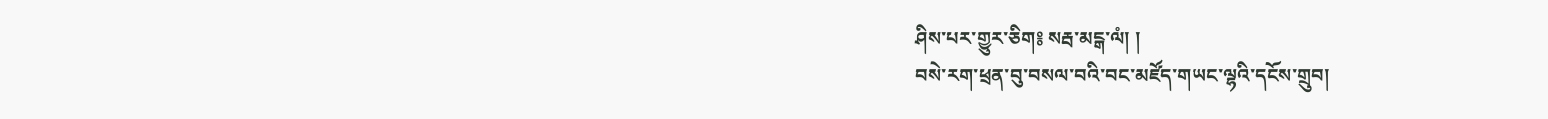ཤིས་པར་གྱུར་ཅིག༔ སརྦ་མངྒ་ལཾ། །
བསེ་རག་ཕྲན་བུ་བསལ་བའི་བང་མཛོད་གཡང་ལྷའི་དངོས་གྲུབ།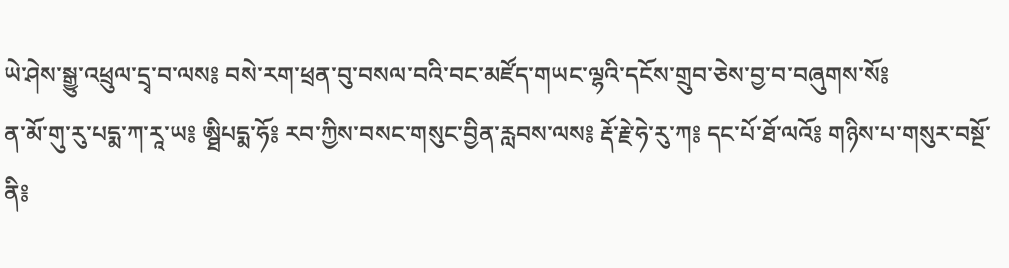ཡེ་ཤེས་སྒྱུ་འཕྲུལ་དྲྭ་བ་ལས༔ བསེ་རག་ཕྲན་བུ་བསལ་བའི་བང་མཛོད་གཡང་ལྷའི་དངོས་གྲུབ་ཅེས་བྱ་བ་བཞུགས་སོ༔
ན་མོ་གུ་རུ་པདྨ་ཀ་རཱ་ཡ༔ ཨྠིཔདྨ་ཧོ༔ རབ་ཀྱིས་བསང་གསུང་བྱིན་རླབས་ལས༔ རྡོ་རྗེ་ཧེ་རུ་ཀ༔ དང་པོ་ཐོ་ལའོ༔ གཉིས་པ་གསུར་བསྔོ་ནི༔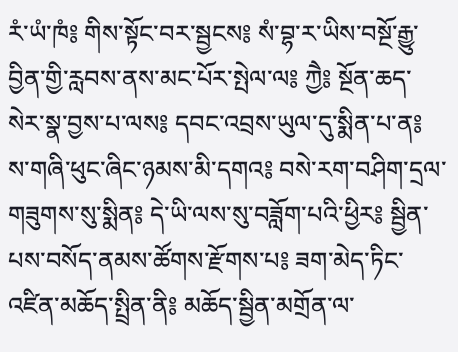རཾ་ཡཾ་ཁཾ༔ གིས་སྟོང་བར་སྦྱངས༔ སཾ་བྷ་ར་ཡིས་བསྔོ་རྒྱུ་བྱིན་གྱི་རླབས་ནས་མང་པོར་སྤེལ་ལ༔ ཀྱཻ༔ སྔོན་ཆད་སེར་སྣ་བྱས་པ་ལས༔ དབང་འབྲས་ཡུལ་དུ་སྨིན་པ་ན༔ ས་གཞི་ཕུང་ཞིང་ཉམས་མི་དགའ༔ བསེ་རག་བཤིག་དྲལ་གཟུགས་སུ་སྨིན༔ དེ་ཡི་ལས་སུ་བཟློག་པའི་ཕྱིར༔ སྦྱིན་པས་བསོད་ནམས་ཚོགས་རྫོགས་པ༔ ཟག་མེད་ཏིང་འཛིན་མཆོད་སྤྲིན་ནི༔ མཆོད་སྦྱིན་མགྲོན་ལ་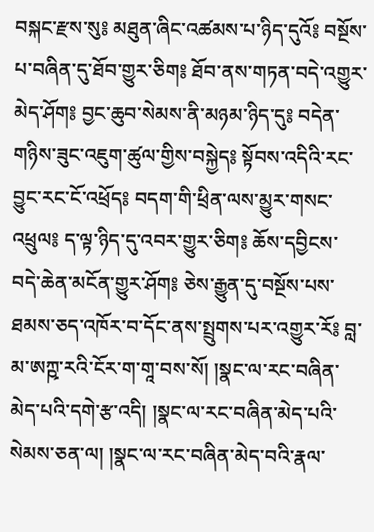བསྐང་རྫས་སུ༔ མཐུན་ཞིང་འཚམས་པ་ཉིད་དུའོ༔ བསྔོས་པ་བཞིན་དུ་ཐོབ་གྱུར་ཅིག༔ ཐོབ་ནས་གཏན་བདེ་འགྱུར་མེད་ཤོག༔ བྱང་ཆུབ་སེམས་ནི་མཉམ་ཉིད་དུ༔ བདེན་གཉིས་ཟུང་འཇུག་ཚུལ་གྱིས་བསྐྱེད༔ སྟོབས་འདིའི་རང་བྱུང་རང་ངོ་འཕྲོད༔ བདག་གི་ཕྲིན་ལས་མྱུར་གསང་འཕྲུལ༔ ད་ལྟ་ཉིད་དུ་འབར་གྱུར་ཅིག༔ ཆོས་དབྱིངས་བདེ་ཆེན་མངོན་གྱུར་ཤོག༔ ཅེས་རྒྱུན་དུ་བསྔོས་པས་ཐམས་ཅད་འཁོར་བ་དོང་ནས་སྤྲུགས་པར་འགྱུར་རོ༔ བླ་མ་ཨཀྵ་རའི་ངོར་ག་གཱ་བས་སོ། །སྣང་ལ་རང་བཞིན་མེད་པའི་དགེ་རྩ་འདི། །སྣང་ལ་རང་བཞིན་མེད་པའི་སེམས་ཅན་ལ། །སྣང་ལ་རང་བཞིན་མེད་བའི་རྣལ་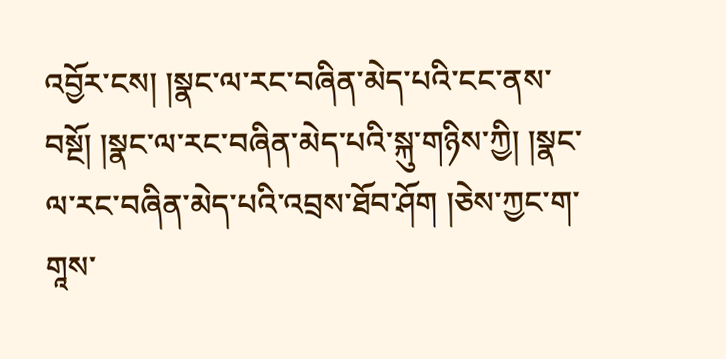འབྱོར་ངས། །སྣང་ལ་རང་བཞིན་མེད་པའི་ངང་ནས་བསྔོ། །སྣང་ལ་རང་བཞིན་མེད་པའི་སྐུ་གཉིས་ཀྱི། །སྣང་ལ་རང་བཞིན་མེད་པའི་འབྲས་ཐོབ་ཤོག །ཅེས་ཀྱང་ག་གཱས་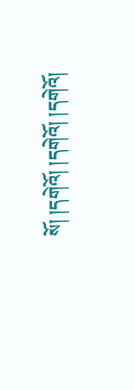སོ། །དགེའོ། །དགེའོ། །དགེའོ།